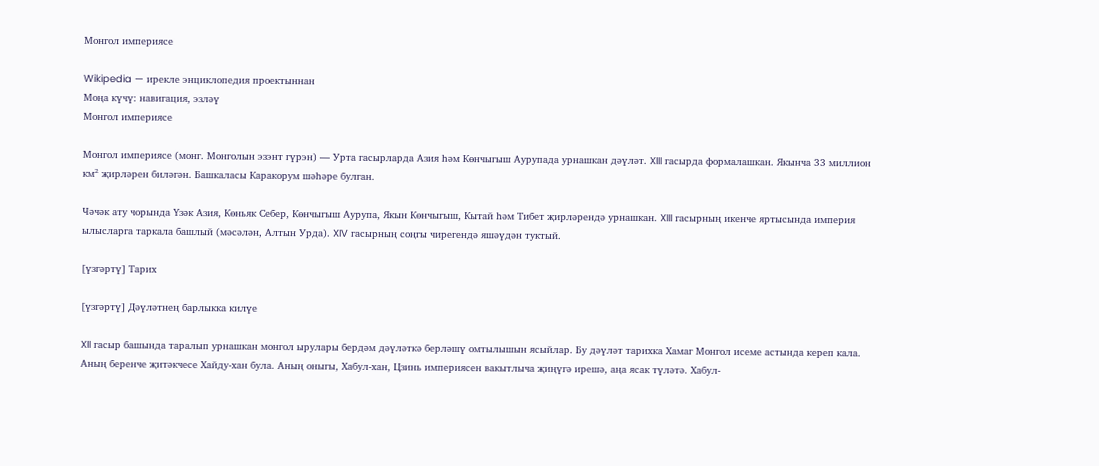Монгол империясе

Wikipedia — ирекле энциклопедия проектыннан
Моңа күчү: навигация, эзләү
Монгол империясе

Монгол империясе (монг. Монголын эзэнт гүрэн) — Урта гаcырларда Азия һәм Көнчыгыш Аурупада урнашкан дәүләт. XIII гасырда формалашкан. Якынча 33 миллион км² җирләрен биләгән. Башкаласы Каракорум шәһәре булган.

Чәчәк ату чорында Үзәк Азия, Көньяк Себер, Көнчыгыш Аурупа, Якын Көнчыгыш, Кытай һәм Тибет җирләрендә урнашкан. XIII гасырның икенче яртысында империя ылысларга таркала башлый (мәсәлән, Алтын Урда). XIV гасырның соңгы чирегендә яшәүдән туктый.

[үзгәртү] Тарих

[үзгәртү] Дәүләтнең барлыкка килүе

XII гасыр башында таралып урнашкан монгол ырулары бердәм дәүләткә берләшү омтылышын ясыйлар. Бу дәүләт тарихка Хамаг Монгол исеме астында кереп кала. Аның беренче җитәкчесе Хайду-хан була. Аның оныгы, Хабул-хан, Цзинь империясен вакытлыча җиңүгә ирешә, аңа ясак түләтә. Хабул-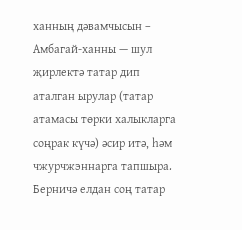ханның дәвамчысын – Амбагай-ханны — шул җирлектә татар дип аталган ырулар (татар атамасы төрки халыкларга соңрак күчә) әсир итә, һәм чжурчжэннарга тапшыра. Берничә елдан соң татар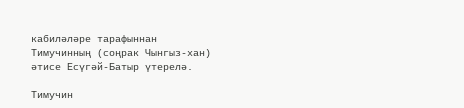кабиләләре тарафыннан Тимучинның (соңрак Чынгыз-хан) әтисе Есүгәй-Батыр үтерелә.

Тимучин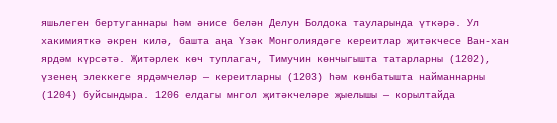яшьлеген бертуганнары һәм әнисе белән Делун Болдока тауларында үткәрә. Ул хакимияткә әкрен килә, башта аңа Үзәк Монголиядәге кереитлар җитәкчесе Ван-хан ярдәм күрсәтә. Җитәрлек көч туплагач, Тимучин көнчыгышта татарларны (1202), үзенең элеккеге ярдәмчеләр — кереитларны (1203) һәм көнбатышта найманнарны (1204) буйсындыра. 1206 елдагы мнгол җитәкчеләре җыелышы — корылтайда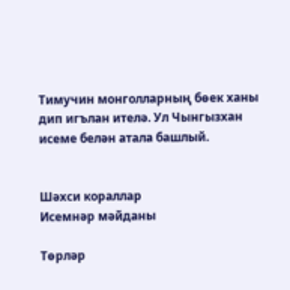Тимучин монголларның бөек ханы дип игълан ителә. Ул Чынгызхан исеме белән атала башлый.


Шәхси кораллар
Исемнәр мәйданы

Төрләр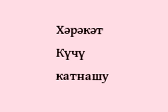Хәрәкәт
Күчү
катнашу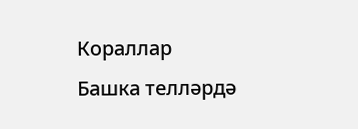Кораллар
Башка телләрдә